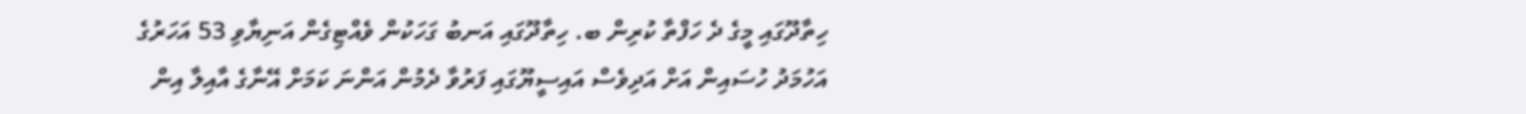ހިތާދޫގައި މީގެ ދެ ހަފްތާ ކުރިން ބ. ހިތާދޫގައި އަނބު ގަހަކުން ވެއްޓިގެން އަނިޔާވި 53 އަހަރުގެ އަހުމަދު ހުސައިން އަށް އަދިވެސް އައިސީޔޫގައި ފަރުވާ ދެމުން އަންނަ ކަމަށް އޭނާގެ އާއިލާ އިން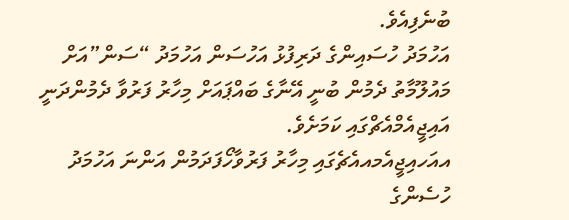ބުނެފިއެވެ.
އަހުމަދު ހުސައިންގެ ދަރިފުޅު އަހުސަން އަހުމަދު “ސަން”އަށް މައުލޫމާތު ދެމުން ބުނީ އޭނާގެ ބައްޕައަށް މިހާރު ފަރުވާ ދެމުންދަނީ އައިޖީއެމްއެޗްގައި ކަމަށެވެ.
އއަހއިޖީއެމއއެޗެގައި މިހާރު ފަރުވާހޯފަދަމުން އަންނަ އަހުމަދު ހުސެންގެ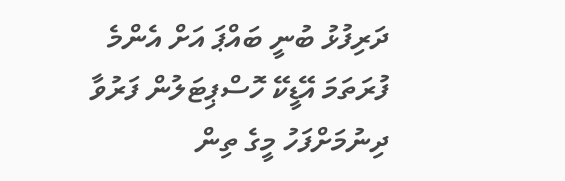ދަރިފުޅު ބުނީ ބައްޕަ އަށް އެންމެ ފުރަތަމަ އޭޑީކޭ ހޮސްޕިޓަލުން ފަރުވާ ދިނުމަށްފަހު މީގެ ތިން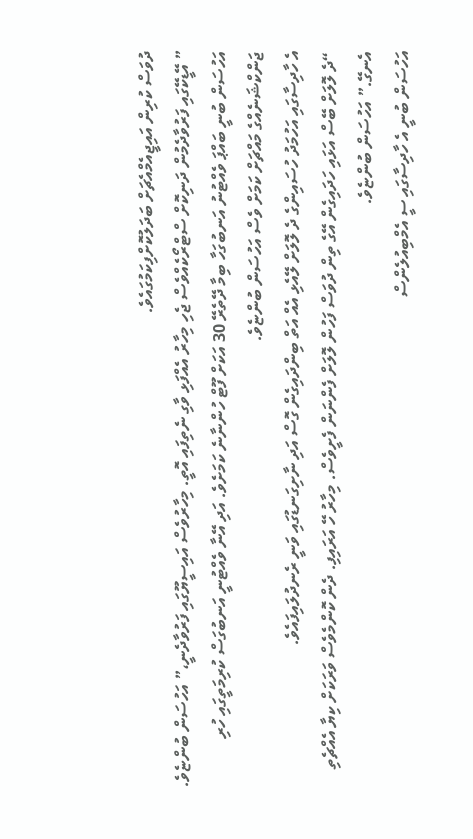ދުވަސް ކުރިން އައިޖީއެމްއެޗަށް ބަދަލުކޮށްފިކަމުގައެވެ.
” އޭޑީކޭގައި ފަރުވާދެމުން ދަނިކޮށް ސްޓްރޯކެއްވެސް ޖެހި މިހާރު އެއްފަޅި ވާގި ނެތިފައި އޮތީ. މިހާރުވެސް އައިސީޔޫގައި ފަރުވާދެނީ،” އަހުސަން ބުންޏެވެ.
އަހުސަން ބުނީ ބައްޕަ ވެއްޓުނު އަނބުގަހާ ބިމާ ދޭތެރޭ 30 އަކަށް ފޫޓް ހުންނާނެ ކަމަށެވެ. އަދި އޭނާ ވެއްޓުނީ އަނބުގަސް ކުރިމަތީގައި ހުރި ޖަންކްޝަނެއްގެ މައްޗަށް ކަމަށް ވެސް އަހުސަން ބުންޏެވެ.
އެ ހާދިސާގައި އަހުމަދު ހުސައިންގެ ދެ ލޮލަށް ލޭއެޅި އެއް އަތް ބިންދައިގެން ގޮސް އަދި ނާށިގަނޑުގައި ވަނީ ރެނދުލައިފައެވެ.
“ދެ ލޮލަށް ބޭސް އަޅައި ހަދައިގެން އޭގެ ތިން ދުވަސް ފަހުން ލޮލަށް ފެންނަން ފެށީވެސް. މިހާރު ހޭ އަރައިފި. ދެން ކޮންމެވެސް ވަރަކަށް ކިޔާ އެއްޗެތި އެނގޭ.” އަހުސަން ބުންޏެވެ.
އަހުސަން ބުނީ އެ ހާދިސާގައި ސީ އެމްބިއުލެންސް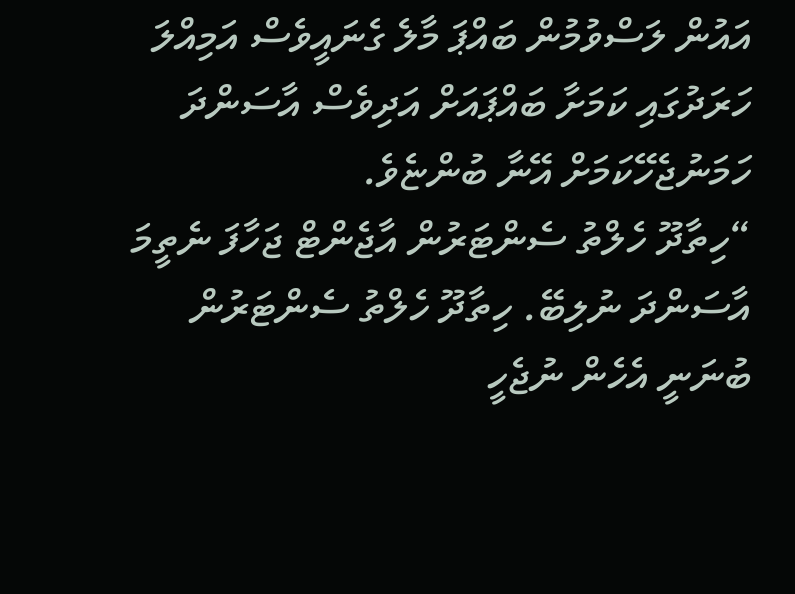އައުން ލަސްވުމުން ބައްޕަ މާލެ ގެނައީވެސް އަމިއްލަ ހަރަދުގައި ކަމަށާ ބައްޕައަށް އަދިވެސް އާސަންދަ ހަމަނުޖެހޭކަމަށް އޭނާ ބުންޏެވެ.
“ހިތާދޫ ހެލްތު ސެންޓަރުން އާޖެންޓް ޖަހާފަ ނެތީމަ އާސަންދަ ނުލިބޭ. ހިތާދޫ ހެލްތު ސެންޓަރުން ބުނަނީ އެހެން ނުޖެހީ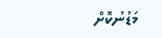މަޑުނުކޮށް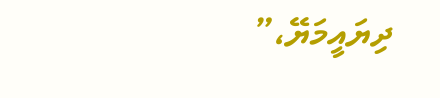ދިޔައީމަޔޭ،”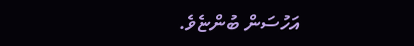އަހުސަން ބުންޏެވެ.